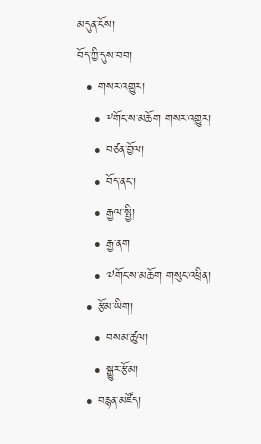མདུན་ངོས།
བོད་ཀྱི་དུས་བབ།
  • གསར་འགྱུར།
    • ༸གོང་ས་མཆོག གསར་འགྱུར།
    • བཙན་བྱོལ།
    • བོད་ནང་།
    • རྒྱལ་སྤྱི།
    • རྒྱ་ནག
    • ༧གོང་ས་མཆོག གསུང་འཕྲིན།
  • རྩོམ་ཡིག།
    • བསམ་ཚུལ།
    • སྒྱུར་རྩོམ།
  • བརྙན་མཛོད།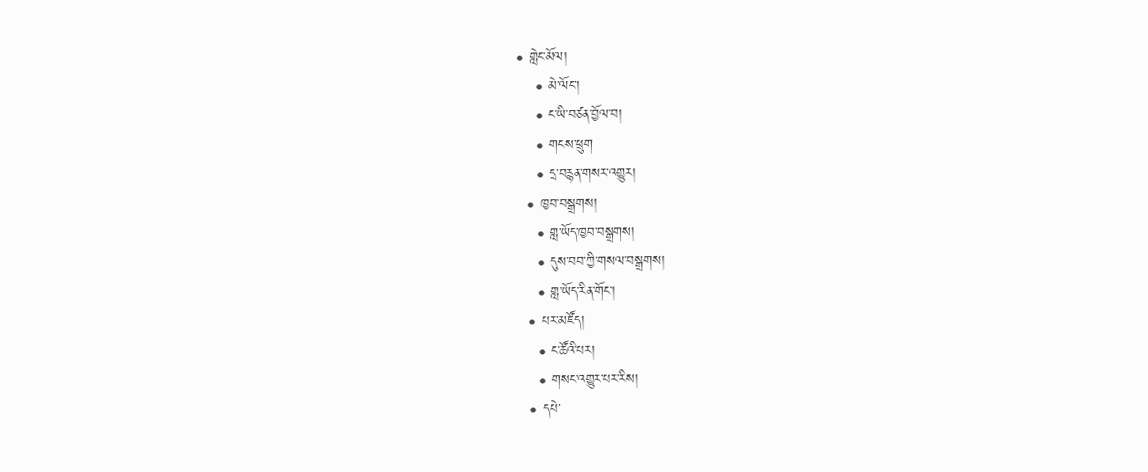• གླེང་མོལ།
    • མེ་ལོང་།
    • ང་ཡི་བཙན་བྱོལ་བ།
    • གངས་ཕྲུག
    • དྲ་བརྙན་གསར་འགྱུར།
  • ཁྱབ་བསྒྲགས།
    • གླ་ཡོད་ཁྱབ་བསྒྲགས།
    • དུས་བབ་ཀྱི་གསལ་བསྒྲགས།
    • གླ་ཡོད་རིན་གོང་།
  • པར་མཛོད།
    • ང་ཚོའི་པར།
    • གསང་འགྱུར་པར་རིས།
  • དཔེ་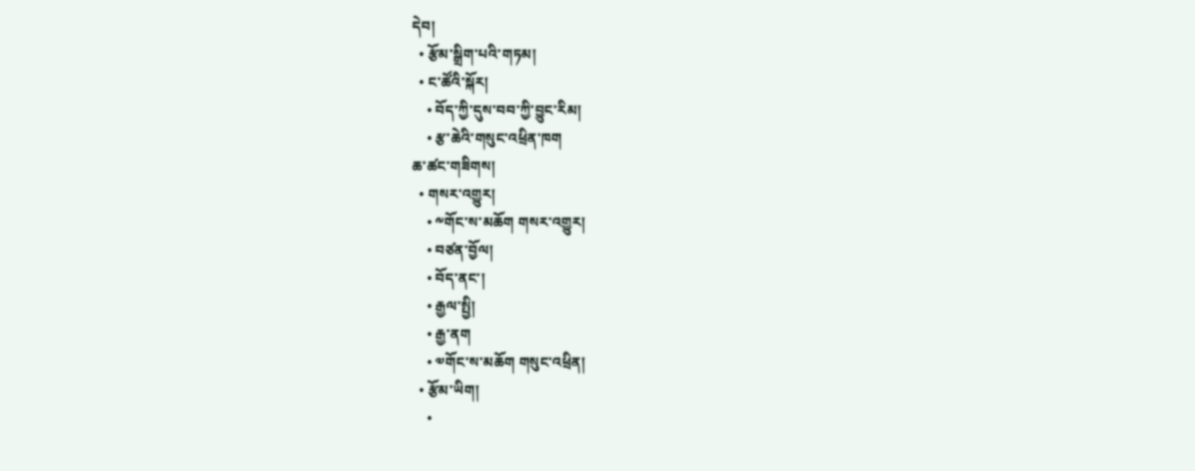དེབ།
  • རྩོམ་སྒྲིག་པའི་གཏམ།
  • ང་ཚོའི་སྐོར།
    • བོད་ཀྱི་དུས་བབ་ཀྱི་བྱུང་རིམ།
    • རྩ་ཆེའི་གསུང་འཕྲིན་ཁག
ཆ་ཚང་གཟིགས།
  • གསར་འགྱུར།
    • ༸གོང་ས་མཆོག གསར་འགྱུར།
    • བཙན་བྱོལ།
    • བོད་ནང་།
    • རྒྱལ་སྤྱི།
    • རྒྱ་ནག
    • ༧གོང་ས་མཆོག གསུང་འཕྲིན།
  • རྩོམ་ཡིག།
    •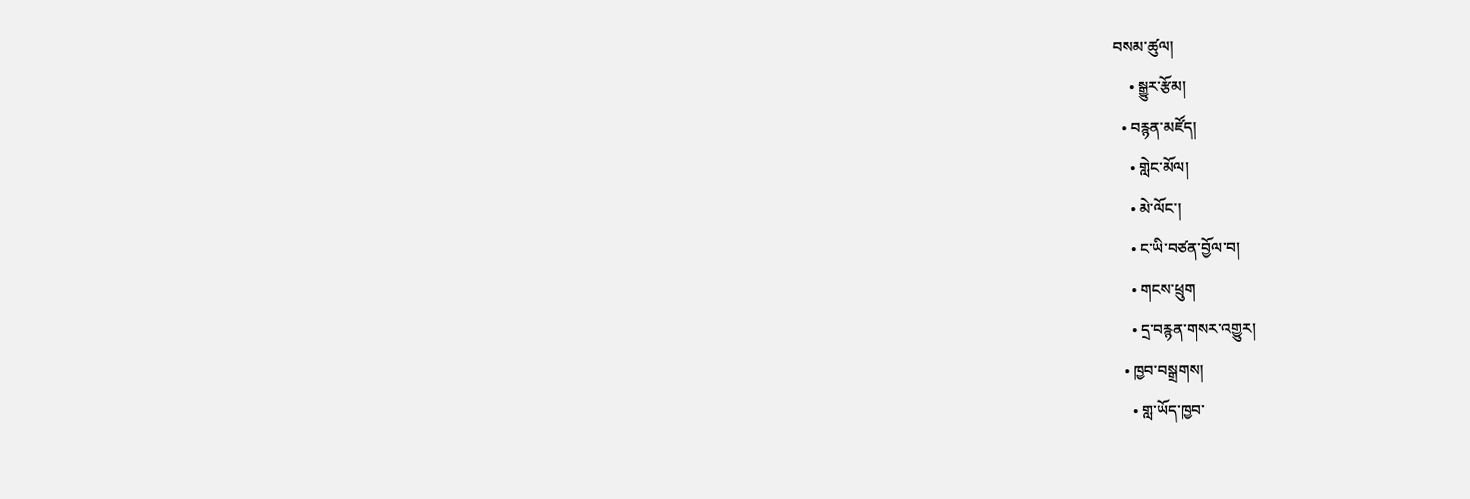བསམ་ཚུལ།
    • སྒྱུར་རྩོམ།
  • བརྙན་མཛོད།
    • གླེང་མོལ།
    • མེ་ལོང་།
    • ང་ཡི་བཙན་བྱོལ་བ།
    • གངས་ཕྲུག
    • དྲ་བརྙན་གསར་འགྱུར།
  • ཁྱབ་བསྒྲགས།
    • གླ་ཡོད་ཁྱབ་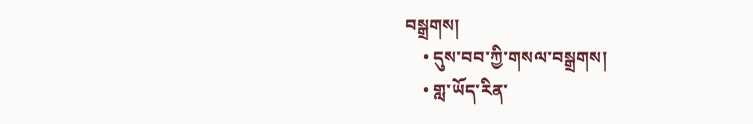བསྒྲགས།
    • དུས་བབ་ཀྱི་གསལ་བསྒྲགས།
    • གླ་ཡོད་རིན་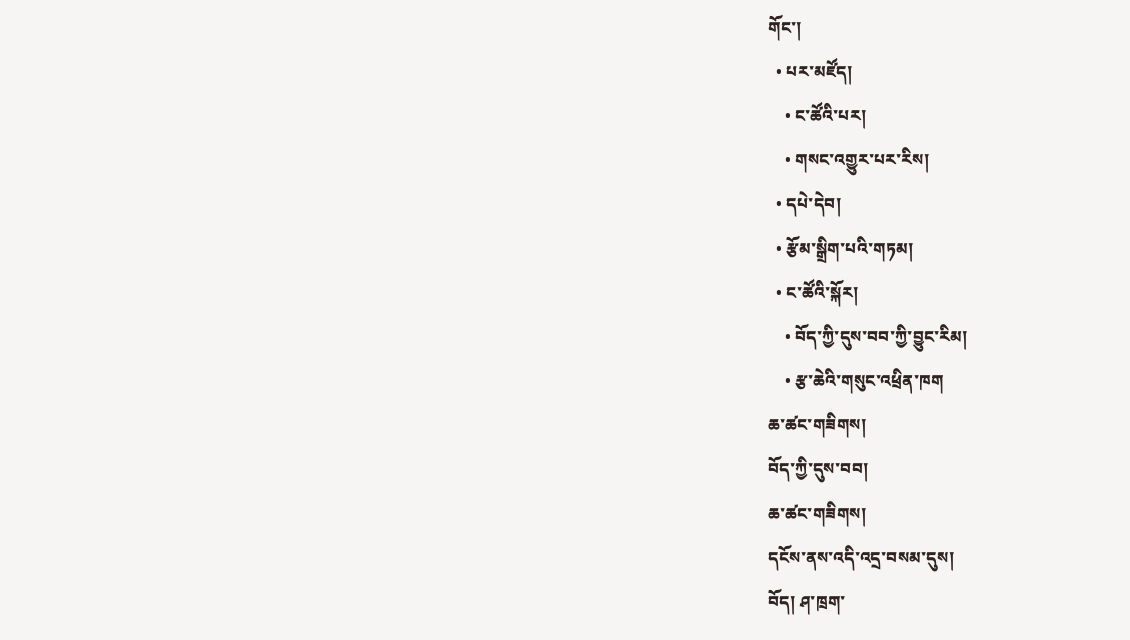གོང་།
  • པར་མཛོད།
    • ང་ཚོའི་པར།
    • གསང་འགྱུར་པར་རིས།
  • དཔེ་དེབ།
  • རྩོམ་སྒྲིག་པའི་གཏམ།
  • ང་ཚོའི་སྐོར།
    • བོད་ཀྱི་དུས་བབ་ཀྱི་བྱུང་རིམ།
    • རྩ་ཆེའི་གསུང་འཕྲིན་ཁག
ཆ་ཚང་གཟིགས།
བོད་ཀྱི་དུས་བབ།
ཆ་ཚང་གཟིགས།
དངོས་ནས་འདི་འདྲ་བསམ་དུས།
བོད། ཤ་ཁྲག་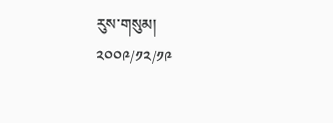རུས་གསུམ།
༢༠༠༩/༡༢/༡༩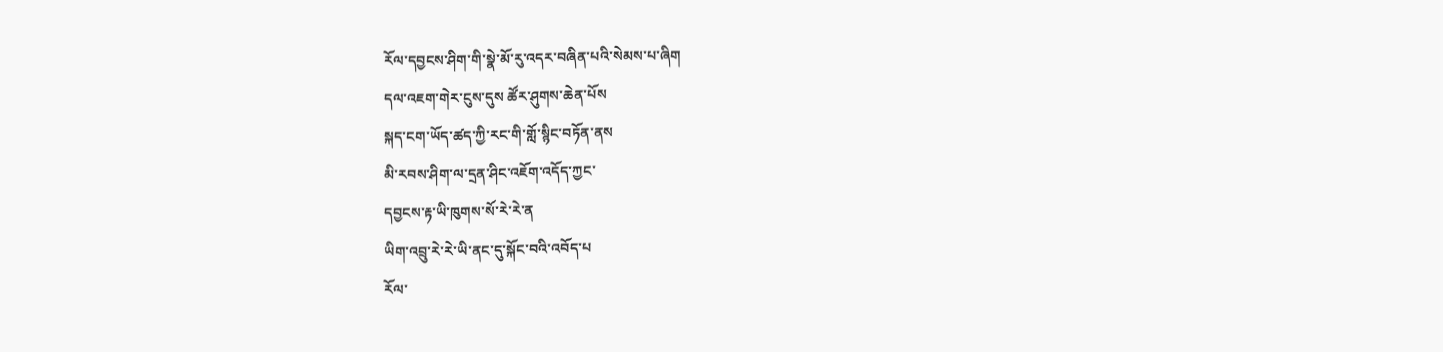རོལ་དབྱངས་ཤིག་གི་སྣེ་མོ་རུ་འདར་བཞིན་པའི་སེམས་པ་ཞིག
དལ་འཇག་གེར་ངུས་དུས ཚོར་ཤུགས་ཆེན་པོས
སྐད་ངག་ཡོད་ཚད་ཀྱི་རང་གི་གློ་སྙིང་བཏོན་ནས
མི་རབས་ཤིག་ལ་དྲན་ཤིང་འཇོག་འདོད་ཀྱང་
དབྱངས་རྟ་ཡི་ཁུགས་སོ་རེ་རེ་ན
ཡིག་འབྲུ་རེ་རེ་ཡི་ནང་དུ་སྐོང་བའི་འབོད་པ
རོལ་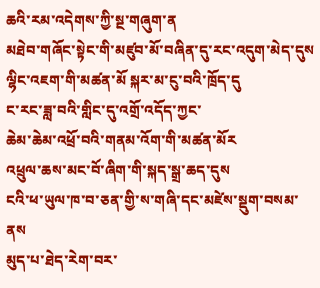ཆའི་རམ་འདེགས་ཀྱི་སྔ་གཞུག་ན
མཐེབ་གཞོང་སྟེང་གི་མཛུབ་མོ་བཞིན་དུ་རང་འདུག་མེད་དུས
ལྷིང་འཇག་གི་མཚན་མོ སྐར་མ་ངུ་བའི་ཁྲོད་དུ
ང་རང་ཟླ་བའི་གླིང་དུ་འགྲོ་འདོད་ཀྱང་
ཆེམ་ཆེམ་འཕྲོ་བའི་གནམ་འོག་གི་མཚན་མོར
འཕྲུལ་ཆས་མང་བོ་ཞིག་གི་སྐད་སྒྲ་ཆད་དུས
ངའི་ཕ་ཡུལ་ཁ་བ་ཅན་གྱི་ས་གཞི་དང་མཛེས་སྡུག་བསམ་ནས
མུད་པ་ཐེད་རེག་བར་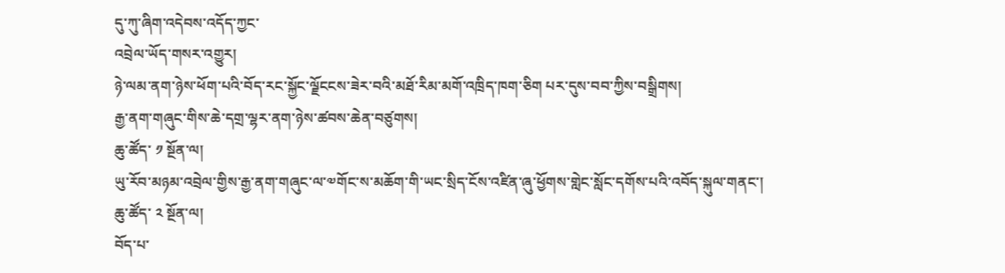དུ་ཀུ་ཞིག་འདེབས་འདོད་ཀྱང་
འབྲེལ་ཡོད་གསར་འགྱུར།
ཉེ་ལམ་ནག་ཉེས་ཕོག་པའི་བོད་རང་སྐྱོང་ལྗོངངས་ཟེར་བའི་མཐོ་རིམ་མགོ་འཁྲིད་ཁག་ཅིག པར་དུས་བབ་ཀྱིས་བསྒྲིགས།
རྒྱ་ནག་གཞུང་གིས་ཆེ་དགྲ་ལྷར་ནག་ཉེས་ཚབས་ཆེན་བཙུགས།
ཆུ་ཚོད་ ༡ སྔོན་ལ།
ཡུ་རོབ་མཉམ་འབྲེལ་གྱིས་རྒྱ་ནག་གཞུང་ལ་༧གོང་ས་མཆོག་གི་ཡང་སྲིད་ངོས་འཛིན་ཞུ་ཕྱོགས་གླེང་སློང་དགོས་པའི་འབོད་སྐུལ་གནང་།
ཆུ་ཚོད་ ༢ སྔོན་ལ།
བོད་པ་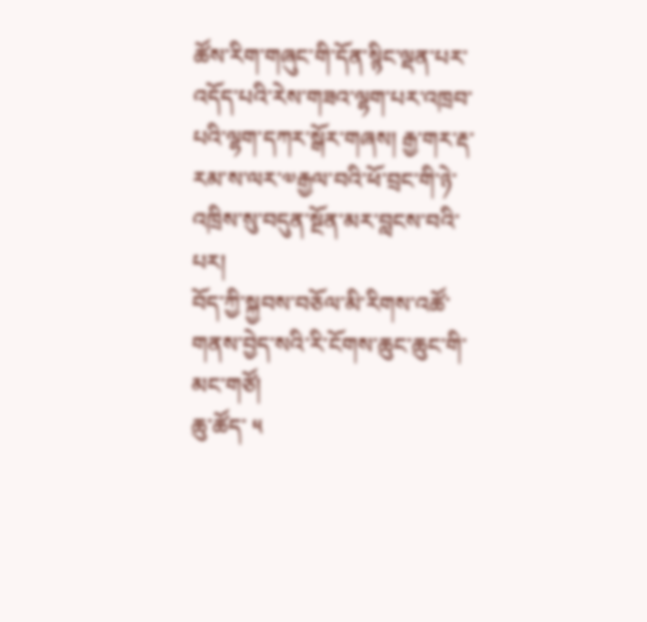ཚོས་རིག་གཞུང་གི་དོན་སྙིང་ལྡན་པར་འདོད་པའི་རེས་གཟའ་ལྷག་པར་འཁྲབ་པའི་ལྷག་དཀར་སྒོར་གཞས། རྒྱ་གར་རྡ་རམ་ས་ལར་༧རྒྱལ་བའི་ཕོ་བྲང་གི་ཉེ་འཁྲིས་སུ་བདུན་སྔོན་མར་བླངས་བའི་པར།
བོད་ཀྱི་སྐྱབས་བཅོལ་མི་རིགས་འཚོ་གནས་བྱེད་སའི་རི་ངོགས་ཆུང་ཆུང་གི་མང་གཙོ།
ཆུ་ཚོད་ ༥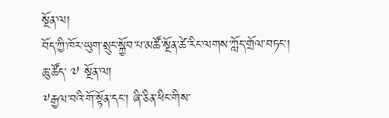སྔོན་ལ།
བོད་ཀྱི་ཁོར་ཡུག་སྲུང་སྐྱོབ་པ་མཚོ་སྔོན་ཚེ་རིང་ལགས་ཀློད་གྲོལ་བཏང་།
ཆུ་ཚོད་ ༧ སྔོན་ལ།
༸རྒྱལ་བའི་གོ་སྟོན་དང་། ཞི་ཅིན་ཕིང་གིས་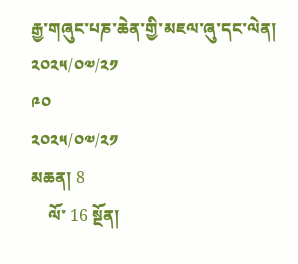རྒྱ་གཞུང་པཎ་ཆེན་གྱི་མཇལ་ཞུ་དང་ལེན།
༢༠༢༥/༠༧/༢༡
༩༠
༢༠༢༥/༠༧/༢༡
མཆན། 8
    ལོ་ 16 སྔོན།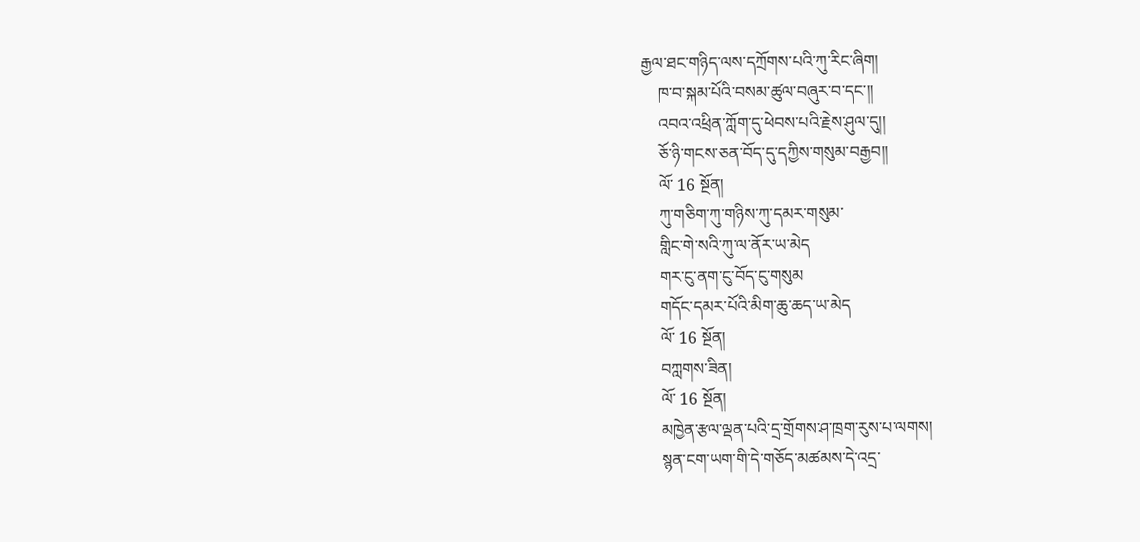རྒྱལ་ཐང་གཉིད་ལས་དཀྲོགས་པའི་ཀུ་རིང་ཞིག།
    ཁ་བ་སྐམ་པོའི་བསམ་ཚུལ་བཞུར་བ་དང་།།
    འབའ་འཕྲིན་ཀློག་དུ་ཕེབས་པའི་རྗེས་ཤུལ་དུ།།
    ཅོ་ཉི་གངས་ཅན་བོད་དུ་དཀྱིས་གསུམ་བརྒྱབ།།
    ལོ་ 16 སྔོན།
    ཀུ་གཅིག་ཀུ་གཉིས་ཀུ་དམར་གསུམ་
    གླིང་གེ་སའི་ཀུ་ལ་ནོར་ཡ་མེད
    གར་ངུ་ནག་ངུ་བོད་ངུ་གསུམ
    གདོང་དམར་པོའི་མིག་ཆུ་ཆད་ཡ་མེད
    ལོ་ 16 སྔོན།
    བཀླགས་ཟིན།
    ལོ་ 16 སྔོན།
    མཁྱེན་རྩལ་ལྡན་པའི་དྲ་གྲོགས་ཤ་ཁྲག་རུས་པ་ལགས།
    སྙན་ངག་ཡག་གི་དེ་གཅོད་མཚམས་དེ་འདྲ་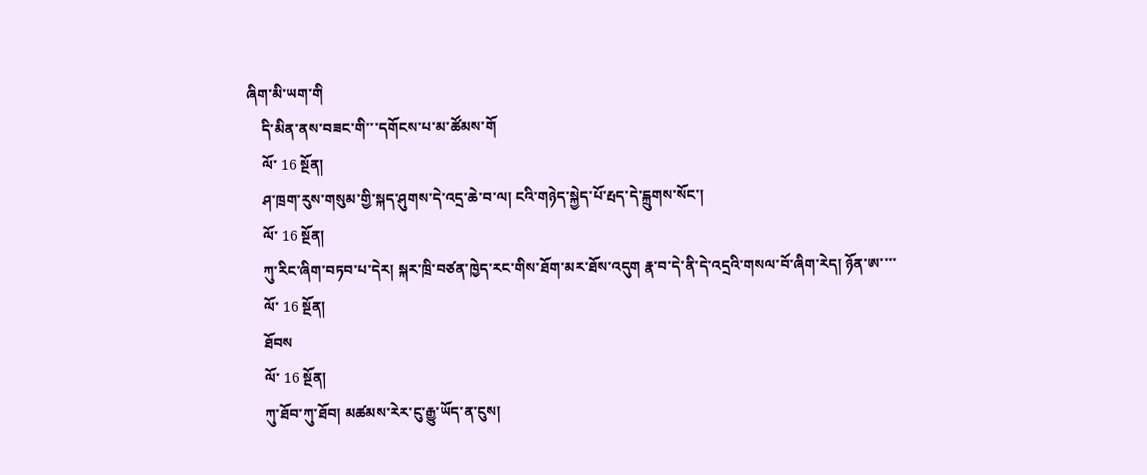ཞིག་མི་ཡག་གི
    དི་མིན་ནས་བཟང་གི་་་དགོངས་པ་མ་ཚོམས་གོ
    ལོ་ 16 སྔོན།
    ཤ་ཁྲག་རུས་གསུམ་གྱི་སྐད་ཤུགས་དེ་འདྲ་ཆེ་བ་ལ། ངའི་གཉེད་སྐྱེད་པོ་རྤད་དེ་དྐྲུགས་སོང་།
    ལོ་ 16 སྔོན།
    ཀུ་རིང་ཞིག་བཏབ་པ་དེར། སྐར་ཁྲི་བཙན་ཁྱེད་རང་གིས་ཐོག་མར་ཐོས་འདུག རྣ་བ་དེ་ནི་དེ་འདྲའི་གསལ་བོ་ཞིག་རེད། ཉོན་ཨ་་་་
    ལོ་ 16 སྔོན།
    ཐོབས
    ལོ་ 16 སྔོན།
    ཀུ་ཐོབ་ཀུ་ཐོབ། མཚམས་རེར་ངུ་རྒྱུ་ཡོད་ན་ངུས།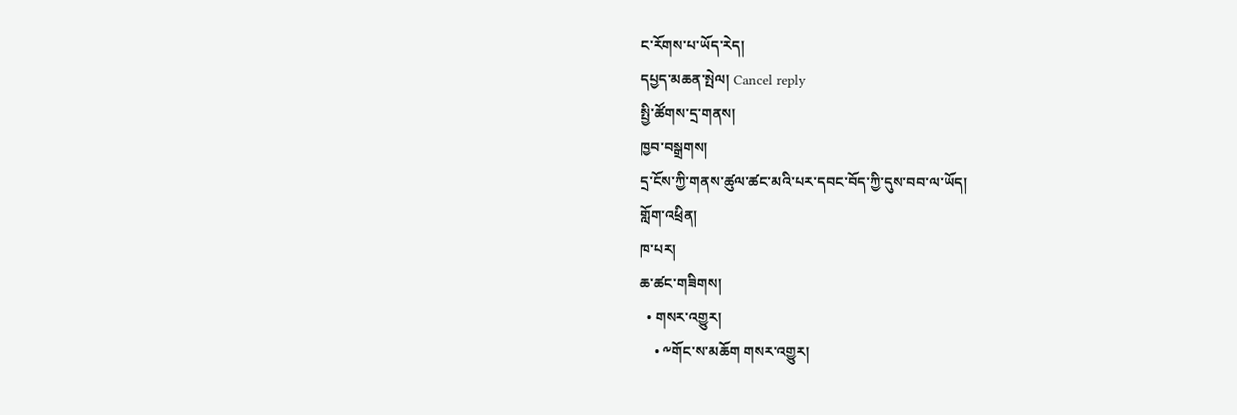ང་རོགས་པ་ཡོད་རེད།
དཔྱད་མཆན་སྤེལ། Cancel reply
སྤྱི་ཚོགས་དྲ་གནས།
ཁྱབ་བསྒྲགས།
དྲ་ངོས་ཀྱི་གནས་ཚུལ་ཚང་མའི་པར་དབང་བོད་ཀྱི་དུས་བབ་ལ་ཡོད།
གློག་འཕྲིན།
ཁ་པར།
ཆ་ཚང་གཟིགས།
  • གསར་འགྱུར།
    • ༸གོང་ས་མཆོག གསར་འགྱུར།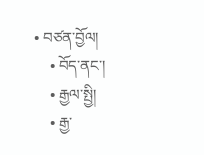• བཙན་བྱོལ།
    • བོད་ནང་།
    • རྒྱལ་སྤྱི།
    • རྒྱ་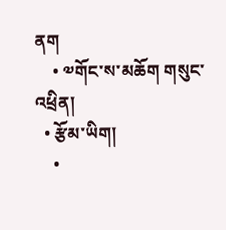ནག
    • ༧གོང་ས་མཆོག གསུང་འཕྲིན།
  • རྩོམ་ཡིག།
    •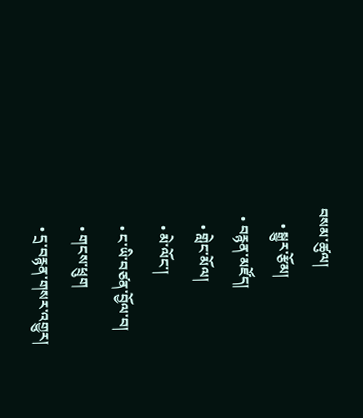བསམ་ཚུལ།
    • སྒྱུར་རྩོམ།
  • བརྙན་མཛོད།
    • གླེང་མོལ།
    • མེ་ལོང་།
    • ང་ཡི་བཙན་བྱོལ་བ།
    • གངས་ཕྲུག
    • དྲ་བརྙན་གསར་འགྱུར།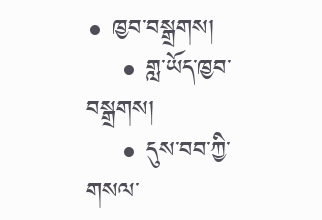• ཁྱབ་བསྒྲགས།
    • གླ་ཡོད་ཁྱབ་བསྒྲགས།
    • དུས་བབ་ཀྱི་གསལ་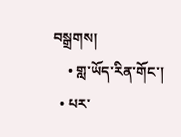བསྒྲགས།
    • གླ་ཡོད་རིན་གོང་།
  • པར་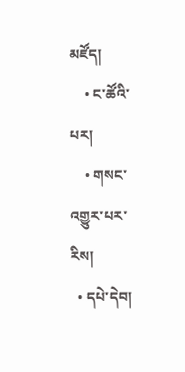མཛོད།
    • ང་ཚོའི་པར།
    • གསང་འགྱུར་པར་རིས།
  • དཔེ་དེབ།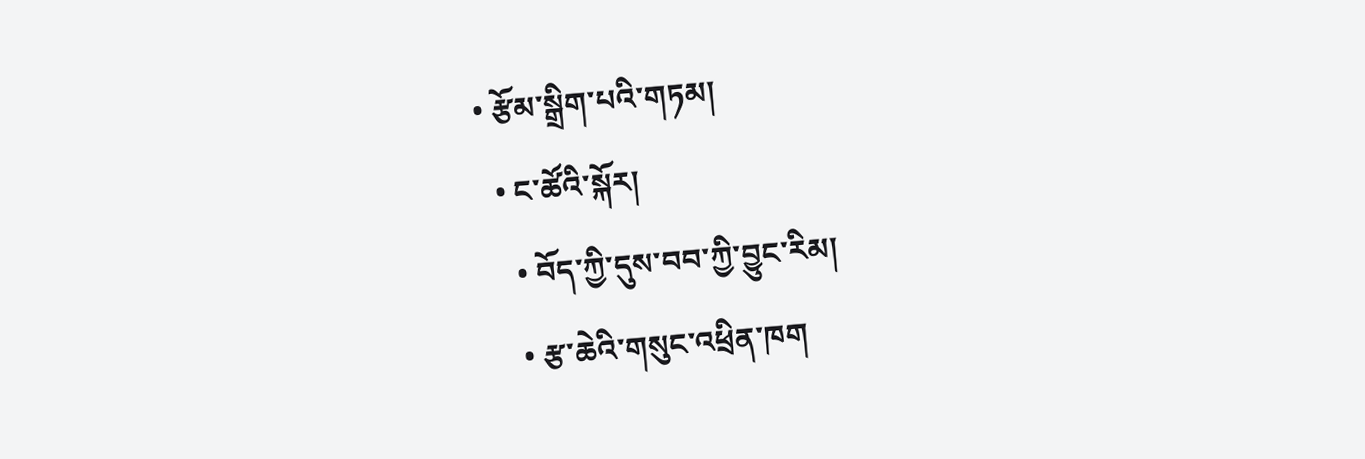• རྩོམ་སྒྲིག་པའི་གཏམ།
  • ང་ཚོའི་སྐོར།
    • བོད་ཀྱི་དུས་བབ་ཀྱི་བྱུང་རིམ།
    • རྩ་ཆེའི་གསུང་འཕྲིན་ཁག